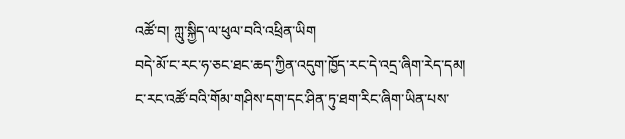འཚོ་བ། ཀླུ་སྐྱིད་ལ་ཕུལ་བའི་འཕྲིན་ཡིག
བདེ་མོ་ང་རང་ཧ་ཅང་ཐང་ཆད་ཀྱིན་འདུག་ཁྱོད་རང་དེ་འདྲ་ཞིག་རེད་དམ། ང་རང་འཚོ་བའི་གོམ་གཤིས་དག་དང་ཤིན་ཏུ་ཐག་རིང་ཞིག་ཡིན་པས་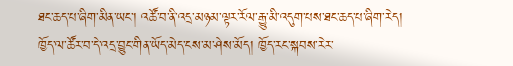ཐང་ཆད་པ་ཞིག་མིན་ཡང་། འཚོ་བ་ནི་འདྲ་མཉམ་ལྟར་རོལ་རྒྱུ་མི་འདུག་པས་ཐང་ཆད་པ་ཞིག་རེད། ཁྱོད་ལ་ཚོར་བ་དེ་འདྲ་བྱུང་གིན་ཡོད་མེད་ངས་མ་ཤེས་མོད། ཁྱོད་རང་སྐབས་རེར་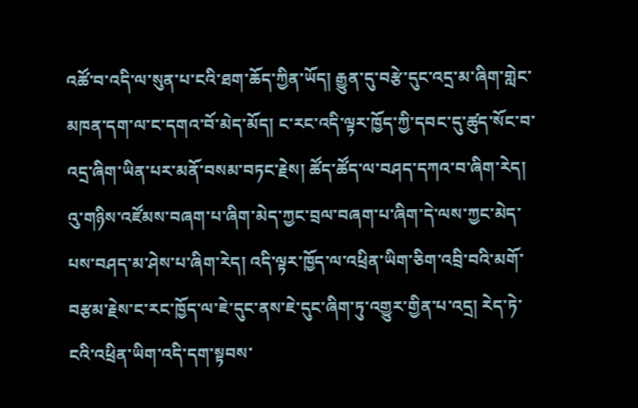འཚོ་བ་འདི་ལ་སུན་པ་ངའི་ཐག་ཆོད་ཀྱིན་ཡོད། རྒྱུན་དུ་བརྩེ་དུང་འདྲ་མ་ཞིག་གླེང་མཁན་དག་ལ་ང་དགའ་བོ་མེད་མོད། ང་རང་འདི་ལྟར་ཁྱོད་ཀྱི་དབང་དུ་ཚུད་སོང་བ་འདྲ་ཞིག་ཡིན་པར་མནོ་བསམ་བཏང་རྗེས། ཚོད་ཚོད་ལ་བཤད་དཀའ་བ་ཞིག་རེད། འུ་གཉིས་འཛོམས་བཞག་པ་ཞིག་མེད་ཀྱང་བྲལ་བཞག་པ་ཞིག་དེ་ལས་ཀྱང་མེད་པས་བཤད་མ་ཤེས་པ་ཞིག་རེད། འདི་ལྟར་ཁྱོད་ལ་འཕྲིན་ཡིག་ཅིག་འབྲི་བའི་མགོ་བརྩམ་རྗེས་ང་རང་ཁྱོད་ལ་ཇེ་དུང་ནས་ཇེ་དུང་ཞིག་ཏུ་འགྱུར་གྱིན་པ་འདྲ། རེད་ཏེ་ངའི་འཕྲིན་ཡིག་འདི་དག་སྟབས་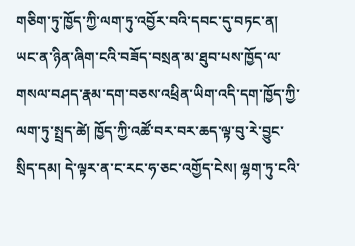གཅིག་ཏུ་ཁྱོད་ཀྱི་ལག་ཏུ་འབྱོར་བའི་དབང་དུ་བཏང་ན། ཡང་ན་ཉིན་ཞིག་ངའི་བཟོད་བསྲན་མ་ཐུབ་པས་ཁྱོད་ལ་གསལ་བཤད་རྣམ་དག་བཅས་འཕྲིན་ཡིག་འདི་དག་ཁྱོད་ཀྱི་ལག་ཏུ་སྤྲད་ཚེ། ཁྱོད་ཀྱི་འཚོ་བར་བར་ཆད་ལྟ་བུ་རེ་བྱུང་སྲིད་དམ། དེ་ལྟར་ན་ང་རང་ཧ་ཅང་འགྱོད་ངེས། ལྷག་ཏུ་ངའི་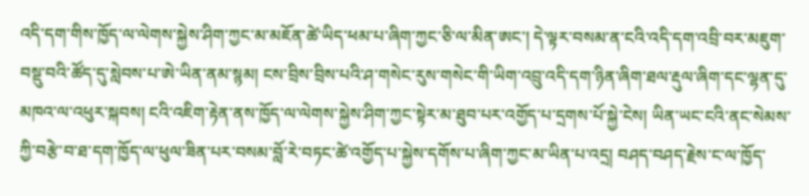འདི་དག་གིས་ཁྱོད་ལ་ལེགས་སྐྱེས་ཤིག་ཀྱང་མ་མཇོན་ཚེ་ཡིད་ཕམ་པ་ཞིག་ཀྱང་ཅི་ལ་མིན་ཨང་། དེ་ལྟར་བསམ་ན་ངའི་འདི་དག་འབྲི་བར་མཇུག་བསྡུ་བའི་ཚོད་དུ་སླེབས་པ་ཨེ་ཡིན་ནམ་སྙམ། ངས་བྲིས་བྲིས་པའི་ཤ་གསེང་རུས་གསེང་གི་ཡིག་འབྲུ་འདི་དག་ཉིན་ཞིག་ཐལ་རྡུལ་ཞིག་དང་ལྷན་དུ་མཁའ་ལ་འཕུར་སྐབས། ངའི་འཇིག་རྟེན་ནས་ཁྱོད་ལ་ལེགས་སྐྱེས་ཤིག་ཀྱང་སྟེར་མ་ཐུབ་པར་འགྱོད་པ་དྲགས་པོ་སྐྱེ་ངེས། ཡིན་ཡང་ངའི་ནང་སེམས་ཀྱི་བརྩེ་བ་ཐ་དག་ཁྱོད་ལ་ཕུལ་ཟིན་པར་བསམ་བློ་རེ་བཏང་ཚེ་འགྱོད་པ་སྐྱེས་དགོས་པ་ཞིག་ཀྱང་མ་ཡིན་པ་འདྲ། བཤད་བཤད་རྗེས་ང་ལ་ཁྱོད་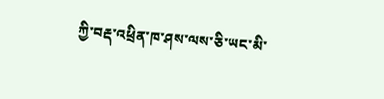ཀྱི་བརྡ་འཕྲིན་ཁ་ཤས་ལས་ཅི་ཡང་མི་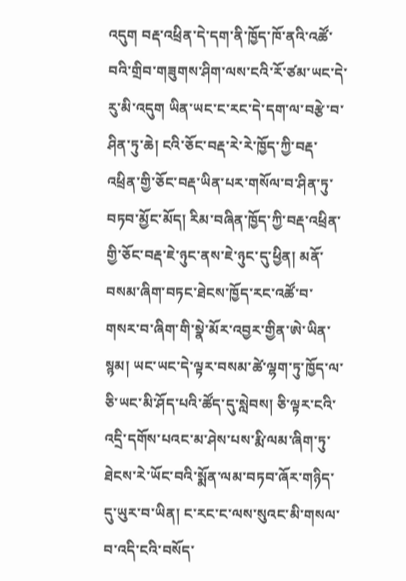འདུག བརྡ་འཕྲིན་དེ་དག་ནི་ཁྱོད་ཁོ་ནའི་འཚོ་བའི་གྲིབ་གཟུགས་ཤིག་ལས་ངའི་རོ་ཙམ་ཡང་དེ་རུ་མི་འདུག ཡིན་ཡང་ང་རང་དེ་དག་ལ་བརྩེ་བ་ཤིན་ཏུ་ཆེ། ངའི་ཅོང་བརྡ་རེ་རེ་ཁྱོད་ཀྱི་བརྡ་འཕྲིན་གྱི་ཅོང་བརྡ་ཡིན་པར་གསོལ་བ་ཤིན་ཏུ་བཏབ་མྱོང་མོད། རིམ་བཞིན་ཁྱོད་ཀྱི་བརྡ་འཕྲིན་གྱི་ཅོང་བརྡ་ཇེ་ཉུང་ནས་ཇེ་ཉུང་དུ་ཕྱིན། མནོ་བསམ་ཞིག་བཏང་ཐེངས་ཁྱོད་རང་འཚོ་བ་གསར་བ་ཞིག་གི་སྣེ་མོར་འབྱར་གྱིན་ཨེ་ཡིན་སྙམ། ཡང་ཡང་དེ་ལྟར་བསམ་ཚེ་ལྷག་ཏུ་ཁྱོད་ལ་ཅི་ཡང་མི་ཤོད་པའི་ཚོད་དུ་སླེབས། ཅི་ལྟར་ངའི་འདྲི་དགོས་པའང་མ་ཤེས་པས་རྨི་ལམ་ཞིག་ཏུ་ཐེངས་རེ་ཡོང་བའི་སྨོན་ལམ་བཏབ་ཞོར་གཉིད་དུ་ཡུར་བ་ཡིན། ང་རང་ང་ལས་སུའང་མི་གསལ་བ་འདི་ངའི་བསོད་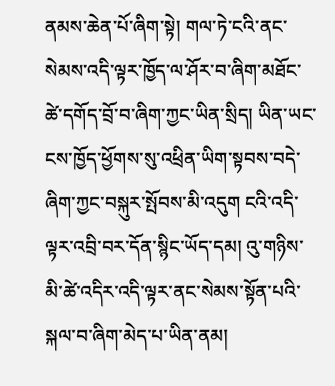ནམས་ཆེན་པོ་ཞིག་སྟེ། གལ་ཏེ་ངའི་ནང་སེམས་འདི་ལྟར་ཁྱོད་ལ་ཤོར་བ་ཞིག་མཐོང་ཚེ་དགོད་བྲོ་བ་ཞིག་ཀྱང་ཡིན་སྲིད། ཡིན་ཡང་ངས་ཁྱོད་ཕྱོགས་སུ་འཕྲིན་ཡིག་སྟབས་བདེ་ཞིག་ཀྱང་བསྐུར་སྤོབས་མི་འདུག ངའི་འདི་ལྟར་འབྲི་བར་དོན་སྙིང་ཡོད་དམ། འུ་གཉིས་མི་ཚེ་འདིར་འདི་ལྟར་ནང་སེམས་སྟོན་པའི་སྐལ་བ་ཞིག་མེད་པ་ཡིན་ནམ།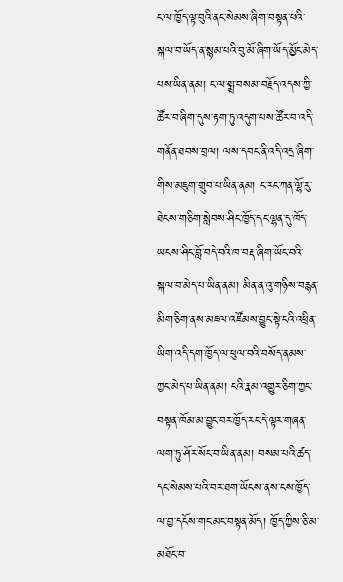ང་ལ་ཁྱོད་ལྟ་བུའི་ནང་སེམས་ཞིག་བསྟན་པའི་སྐལ་བ་ཡོད་ན་སྙམ་པའི་བུ་མོ་ཞིག་ཡོད་མྱོང་མེད་པས་ཡིན་ནམ། ང་ལ་སྨྲ་བསམ་བརྗོད་འདས་ཀྱི་ཚོར་བ་ཞིག་དུས་རྟག་ཏུ་འདུག་པས་ཚོར་བ་འདི་གནོན་ཐབས་བྲལ། ལས་དབང་ནི་འདི་འདྲ་ཞིག་གིས་མཇུག་གྲུབ་པ་ཡིན་ནམ། ང་རང་ཀན་ལྷོ་རུ་ཐེངས་གཅིག་སླེབས་ཤིང་ཁྱོད་དང་ལྷན་དུ་ཁོད་ཡངས་ཤིང་བློ་བདེ་བའི་ཁ་བརྡ་ཞིག་ཡོང་བའི་སྐལ་བ་མེད་པ་ཡིན་ནམ། མིན་ན་འུ་གཉིས་བརྙན་མིག་ཅིག་ནས་མཇལ་འཛོམས་བྱུང་སྟེ་ངའི་འཕྲིན་ཡིག་འདི་དག་ཁྱོད་ལ་ཕུལ་བའི་བསོད་ནམས་ཀྱང་མེད་པ་ཡིན་ནམ། ངའི་རྣམ་འགྱུར་ཅིག་ཀྱང་བསྟན་ཁོམ་མ་བྱུང་བར་ཁྱོད་རང་དེ་ལྟར་གཞན་ལག་ཏུ་ཤོར་སོང་བ་ཡིན་ནམ། བསམ་པའི་ཚད་དང་སེམས་པའི་བར་ཐག་ཡོངས་ནས་ངས་ཁྱོད་ལ་བྱ་དངོས་གང་མང་བསྟན་མོད། ཁྱོད་ཀྱིས་ཅི་མ་མཐོང་བ་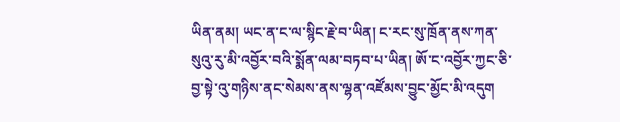ཡིན་ནམ། ཡང་ན་ང་ལ་སྙིང་རྗེ་བ་ཡིན། ང་རང་སུ་ཁྲོན་ནས་ཀན་སུའུ་རུ་མི་འབྱོར་བའི་སྨོན་ལམ་བཏབ་པ་ཡིན། ཨོ་ང་འབྱོར་ཀྱང་ཅི་བྱ་སྟེ་འུ་གཉིས་ནང་སེམས་ནས་ལྷན་འཛོམས་བྱུང་མྱོང་མི་འདུག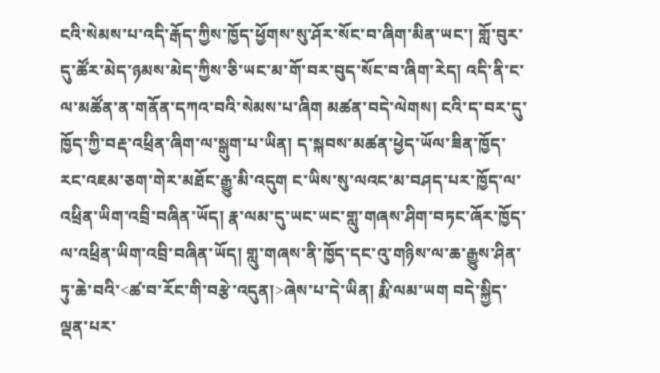ངའི་སེམས་པ་འདི་རྒོད་ཀྱིས་ཁྱོད་ཕྱོགས་སུ་ཤོར་སོང་བ་ཞིག་མིན་ཡང་། གློ་བུར་དུ་ཚོར་མེད་ཉམས་མེད་ཀྱིས་ཅི་ཡང་མ་གོ་བར་བུད་སོང་བ་ཞིག་རེད། འདི་ནི་ང་ལ་མཚོན་ན་གནོན་དཀའ་བའི་སེམས་པ་ཞིག མཚན་བདེ་ལེགས། ངའི་ད་བར་དུ་ཁྱོད་ཀྱི་བརྡ་འཕྲིན་ཞིག་ལ་སྒུག་པ་ཡིན། ད་སྐབས་མཚན་ཕྱེད་ཡོལ་ཟིན་ཁྱོད་རང་འཇམ་ཅག་གེར་མཐོང་རྒྱུ་མི་འདུག ང་ཡིས་སུ་ལའང་མ་བཤད་པར་ཁྱོད་ལ་འཕྲིན་ཡིག་འབྲི་བཞིན་ཡོད། རྣ་ལམ་དུ་ཡང་ཡང་གླུ་གཞས་ཤིག་བཏང་ཞོར་ཁྱོད་ལ་འཕྲིན་ཡིག་འབྲི་བཞིན་ཡོད། གླུ་གཞས་ནི་ཁྱོད་དང་འུ་གཉིས་ལ་ཆ་རྒྱུས་ཤིན་ཏུ་ཆེ་བའི་<ཚ་བ་རོང་གི་བརྩེ་འདུན།>ཞེས་པ་དེ་ཡིན། རྨི་ལམ་ཡག བདེ་སྐྱིད་ལྡན་པར་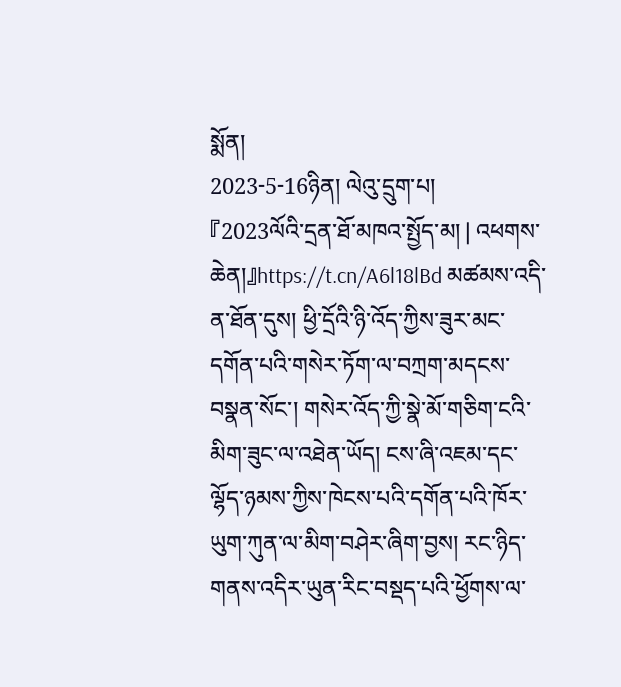སྨོན།
2023-5-16ཉིན། ལེའུ་དྲུག་པ།
『2023ལོའི་དྲན་ཐོ་མཁའ་སྤྱོད་མ། | འཕགས་ཆེན།』https://t.cn/A6l18lBd མཚམས་འདི་ན་ཐོན་དུས། ཕྱི་དྲོའི་ཉི་འོད་ཀྱིས་ཟུར་མང་དགོན་པའི་གསེར་ཏོག་ལ་བཀྲག་མདངས་བསྣན་སོང་། གསེར་འོད་ཀྱི་སྣེ་མོ་གཅིག་ངའི་མིག་ཟུང་ལ་འཐེན་ཡོད། ངས་ཞི་འཇམ་དང་ལྷོད་ཉམས་ཀྱིས་ཁེངས་པའི་དགོན་པའི་ཁོར་ཡུག་ཀུན་ལ་མིག་བཤེར་ཞིག་བྱས། རང་ཉིད་གནས་འདིར་ཡུན་རིང་བསྡད་པའི་ཕྱོགས་ལ་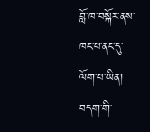བློ་ཁ་བསྐོར་ནས་ཁང་པ་ནང་དུ་ལོག་པ་ཡིན། བདག་གི་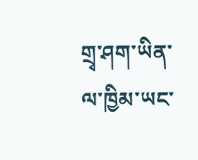གྲྭ་ཤག་ཡིན་ལ་ཁྱིམ་ཡང་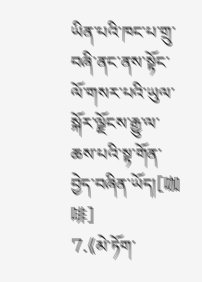ཡིན་པའི་ཁང་པ་གྲུ་བཞི་ནང་ནས་སྟོང་ལོ་གསར་པའི་ཡུལ་སྐོར་ལྗོངས་རྒྱུ་ལ་ཆས་པའི་སྟ་གོན་བྱེད་བཞིན་ཡོད།[咖啡]
7.《མེ་ཏོག་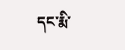དང་རྨི་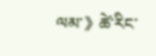ལམ་》ཚེ་རིང་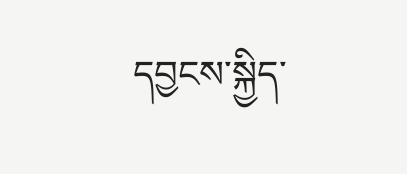དབྱངས་སྐྱིད་